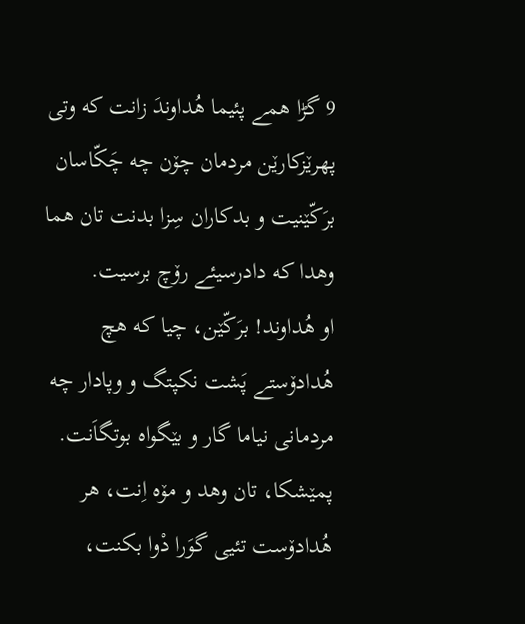9 گڑا همے پئیما هُداوندَ زانت که وتی پهرێزکارێن مردمان چۆن چه چَکّاسان برَکّێنیت و بدکاران سِزا بدنت تان هما وهدا که دادرسیئے رۆچ برسیت.
او هُداوند! برَکّێن، چیا که هچ هُدادۆستے پَشت نکپتگ و وپادار چه مردمانی نیاما گار و بێگواه بوتگاَنت.
پمێشکا، تان وهد و مۆه اِنت، هر هُدادۆست تئیی گوَرا دْوا بکنت،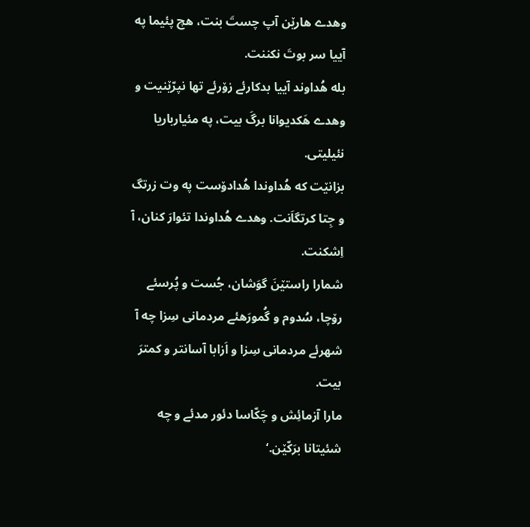وهدے هارێن آپ چستَ بنت، هچ پئیما په آییا سر بوتَ نکننت.
بله هُداوند آییا بدکارئے زۆرئے تها نپرّێنیت و وهدے هَکدیوانا برگَ بیت، په مئیارباریا نئیلیتی.
بزانێت که هُداوندا هُدادۆست په وت زرتگ و جِتا کرتگاَنت. وهدے هُداوندا تئوارَ کنان، آ اِشکنت.
شمارا راستێنَ گوَشان، جُست و پُرسئے رۆچا، سُدوم و گُمورَهئے مردمانی سِزا چه آ شهرئے مردمانی سِزا و اَزابا آسانتر و کمترَ بیت.
مارا آزمائِش و چَکّاسا دئور مدئے و چه شئیتانا برَکّێن.‘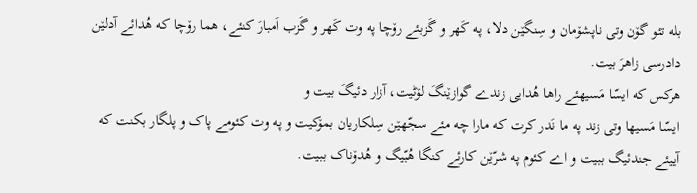بله تئو گۆن وتی ناپشۆمان و سِنگێن دلا، په کَهر و گَزبئے رۆچا په وت کَهر و گَزب اَمبارَ کنئے، هما رۆچا که هُدائے آدلێن دادرسی زاهرَ بیت.
هرکس که ایسّا مَسیهئے راها هُدایی زندے گوازێنگَ لۆٹیت، آزار دئیگَ بیت و
ایسّا مَسیها وتی زند په ما نَدر کرت که مارا چه مئے سجّهێن سِلکاریان بمۆکیت و په وت کئومے پاک و پلگار بکنت که آییئے جندئیگ ببیت و اے کئوم په شرّێن کارئے کنگا هُبّیگ و هُدۆناک ببیت.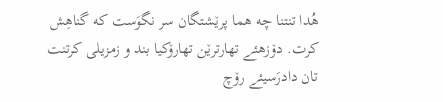هُدا تنتنا چه هما پرێشتگان سر نگوَست که گناهِش کرت. دۆزهئے تهارترێن تهارۆکیا بند و زمزیلی کرتنت تان دادرَسیئے رۆچ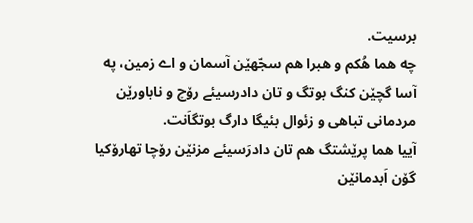برسیت.
چه هما هُکم و هبرا هم سجّهێن آسمان و اے زمین، په آسا گچێن کنگ بوتگ و تان دادرسیئے رۆچ و ناباورێن مردمانی تباهی و زئوال بئیگا دارگ بوتگاَنت.
آییا هما پرێشتگ هم تان دادرَسیئے مزنێن رۆچا تهارۆکیا گۆن اَبدمانێن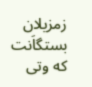زمزیلان بستگاَنت که وتی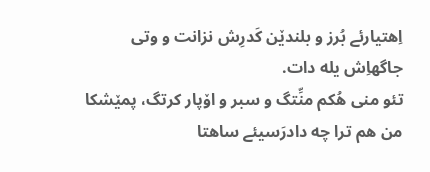اِهتیارئے بُرز و بلندێن کَدرِش نزانت و وتی جاگهاِش یله دات.
تئو منی هُکم منِّتگ و سبر و اۆپار کرتگ، پمێشکا من هم ترا چه دادرَسیئے ساهتا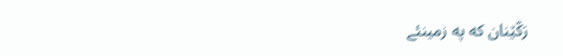رَکّێنان که په زمینئے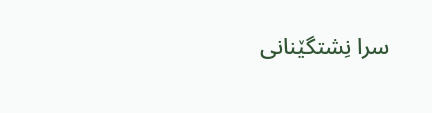سرا نِشتگێنانی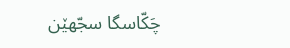چَکّاسگا سجّهێن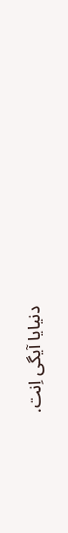دنیایا آیگی اِنت.